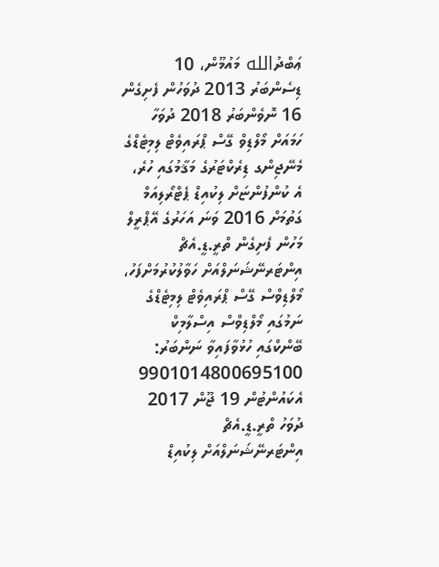ޢަބްދުالله މައުމޫން، 10 ޑިސެންބަރު 2013 ދުވަހުން ފެށިގެން 16 ނޮވެންބަރު 2018 ދުވަހާ ހަމައަށް މޯލްޑިވް ގޭސް ޕްރައިވެޓް ލިމިޓެޑްގެ މެނޭޖިންގ ޑިރެކްޓަރުގެ މަޤާމުގައި ހުރެ، އެ ކުންފުންޏަށް ލިކުއިޑް ޕެޓްރޯލިއަމް ގަތުމަށް 2016 ވަނަ އަހަރުގެ އޭޕްރީލް މަހުން ފެށިގެން ތްރީ.ޑީ.އެޗް އިންޓަރނޭޝަނަލްއަށް ހަވާލުކުރުމަށްފަހު، މޯލްޑިވްސް ގޭސް ޕްރައިވެޓް ލިމިޓެޑްގެ ނަމުގައި މޯލްޑިވްސް އިސްލާމިކް ބޭންކްގައި ހުޅުވާފައިވާ ނަންބަރު: 9901014800695100 އެކައުންޓުން 19 ޖޫން 2017 ދުވަހު ތްރީ.ޑީ.އެޗް އިންޓަރނޭޝަނަލްއަށް ލިކުއިޑް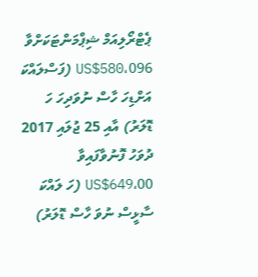ޕެޓްރޯލިއަމް ޝިޕްމަންޓަކަށްވާ US$580،096 (ފަސްލައްކަ އަށްޑިހަ ހާސް ނުވަދިހަ ހަ ޑޮލަރު) އާއި 25 ޖުލައި 2017 ދުވަހު ފޮނުވާފައިވާ US$649،00 (ހަ ލައްކަ ސާޅީސް ނުވަ ހާސް ޑޮލަރު)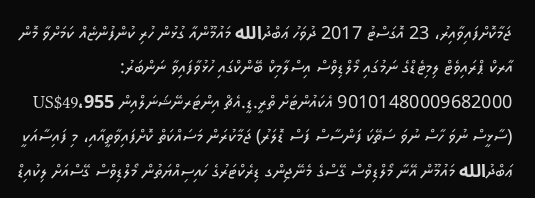ޖަމާކޮށްފައިވާއިރު، 23 އޮގަސްޓު 2017 ދުވަހު ޢަބްދުالله މައުމޫންއާ ގުޅުން ހުރި ކުންފުންޏެއް ކަމަށްވާ މޮން އާރކް ޕްރައިވެޓް ލިމިޓެޑްގެ ނަމުގައި މޯލްޑިވްސް އިސްލާމިކް ބޭންކްގައި ހުޅުވާފައިވާ ނަންބަރު: 90101480009682000 އެކައުންޓަށް ތްރީ.ޑީ.އެޗް އިންޓަރނޭޝަނަލްއިން US$49،955 (ސާޅީސް ނުވަ ހާސް ނުވަ ސަތޭކަ ފަންސާސް ފަސް ޑޮލަރު) ޖަމާކުރަން މަސައްކަތް ކޮށްފައިވާތީއާއި، މި ފައިސާއަކީ ޢަބްދުالله މައުމޫން އޭނާ މޯލްޑިވްސް ގޭސްގެ މެނޭޖިންގ ޑިރެކްޓަރުގެ ހައިސިއްޔަތުން މޯލްޑިވްސް ގޭސްއަށް ލިކުއިޑް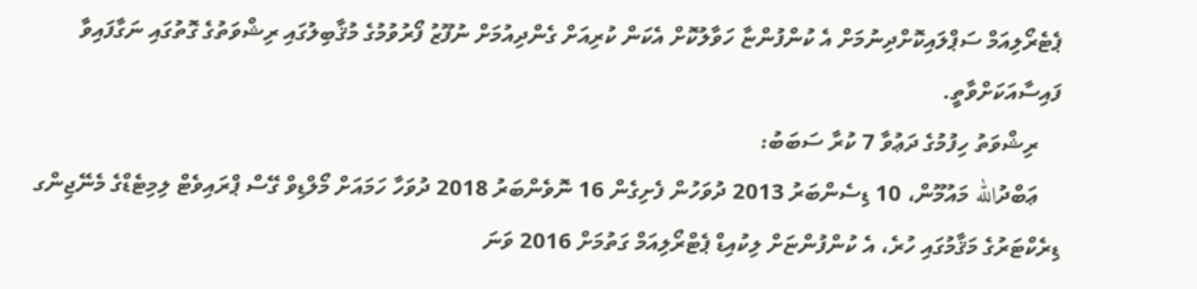ޕެޓެރޯލިއަމް ސަޕްލައިކޮށްދިނުމަށް އެ ކުންފުންޏާ ހަވާލުކޮށް އެކަން ކުރިއަށް ގެންދިއުމަށް ނުފޫޒު ފޯރުވުމުގެ މުޤާބިލުގައި ރިޝްވަތުގެ ގޮތުގައި ނަގާފައިވާ ފައިސާއަކަށްވާތީ.
    ރިޝްވަތު ހިފުމުގެ ދަޢުވާ 7 ކުރާ ސަބަބު:
    ޢަބްދުالله މައުމޫން، 10 ޑިސެންބަރު 2013 ދުވަހުން ފެށިގެން 16 ނޮވެންބަރު 2018 ދުވަހާ ހަމައަށް މޯލްޑިވް ގޭސް ޕްރައިވެޓް ލިމިޓެޑްގެ މެނޭޖިންގ ޑިރެކްޓަރުގެ މަޤާމުގައި ހުރެ، އެ ކުންފުންޏަށް ލިކުއިޑް ޕެޓްރޯލިއަމް ގަތުމަށް 2016 ވަނަ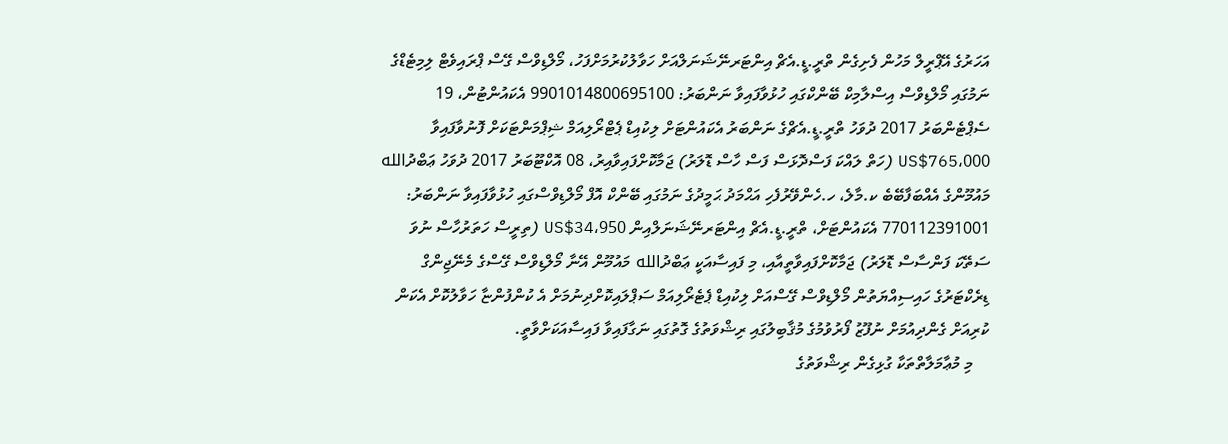އަހަރުގެ އޭޕްރީލް މަހުން ފެށިގެން ތްރީ.ޑީ.އެޗް އިންޓަރނޭޝަނަލްއަށް ހަވާލުކުރުމަށްފަހު، މޯލްޑިވްސް ގޭސް ޕްރައިވެޓް ލިމިޓެޑްގެ ނަމުގައި މޯލްޑިވްސް އިސްލާމިކް ބޭންކްގައި ހުޅުވާފައިވާ ނަންބަރު: 9901014800695100 އެކައުންޓުން، 19 ސެޕްޓެންބަރު 2017 ދުވަހު ތްރީ.ޑީ.އެޗްގެ ނަންބަރު އެކައުންޓަށް ލިކުއިޑް ޕެޓްރޯލިއަމް ޝިޕްމަންޓަކަށް ފޮނުވާފައިވާ US$765،000 (ހަތް ލައްކަ ފަސްދޮޅަސް ފަސް ހާސް ޑޮލަރު) ޖަމާކޮށްފައިވާއިރު، 08 އޮކްޓޫބަރު 2017 ދުވަހު ޢަބްދުالله މައުމޫންގެ އެއްބަފާބޭބެ ކ.މާލެ، ހ.ހެންވޭރުފެހި އަޙްމަދު ޙަމީދުގެ ނަމުގައި ބޭންކް އޮފް މޯލްޑިވްސްގައި ހުޅުވާފައިވާ ނަންބަރު: 770112391001 އެކައުންޓަށް، ތްރީ.ޑީ.އެޗް އިންޓަރނޭޝަނަލްއިން US$34،950 (ތިރީސް ހަތަރުހާސް ނުވަ ސަތޭކަ ފަންސާސް ޑޮލަރު) ޖަމާކޮށްފައިވާތީއާއި، މި ފައިސާއަކީ ޢަބްދުالله މައުމޫން އޭނާ މޯލްޑިވްސް ގޭސްގެ މެނޭޖިންގް ޑިރެކްޓަރުގެ ހައިސިއްޔަތުން މޯލްޑިވްސް ގޭސްއަށް ލިކުއިޑް ޕެޓެރޯލިއަމް ސަޕްލައިކޮށްދިނުމަށް އެ ކުންފުންޏާ ހަވާލުކޮށް އެކަން ކުރިއަށް ގެންދިއުމަށް ނުފޫޒު ފޯރުވުމުގެ މުޤާބިލުގައި ރިޝްވަތުގެ ގޮތުގައި ނަގާފައިވާ ފައިސާއަކަށްވާތީ.
    މި މުޢާމަލާތްތަކާ ގުޅިގެން ރިޝްވަތުގެ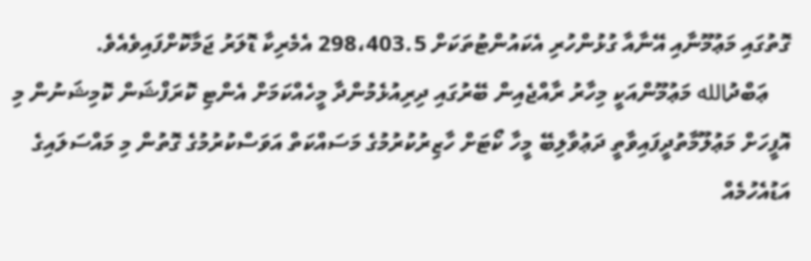ގޮތުގައި މަޢުމޫނާއި އޭނާއާ ގުޅުންހުރި އެކައުންޓުތަކަށް 298،403.5 އެމެރިކާ ޑޮލަރު ޖަމާކޮށްފައިވެއެވެ.
    ޢަބްދުالله މަޢުމޫންއަކީ މިހާރު ރާއްޖެއިން ބޭރުގައި ދިރިއުޅެމުންދާ މީހެއްކަމަށް އެންޓި ކޮރަފްޝަން ކޮމިޝަނުން މި އޮފީހަށް މަޢުލޫމާތުދީފައިވާތީ ދަޢުވާލިބޭ މީހާ ކޯޓަށް ހާޒިރުކުރުމުގެ މަސައްކަތް އަވަސްކުރުމުގެ ގޮތުން މި މައްސަލައިގެ އަޑުއެހުމެއް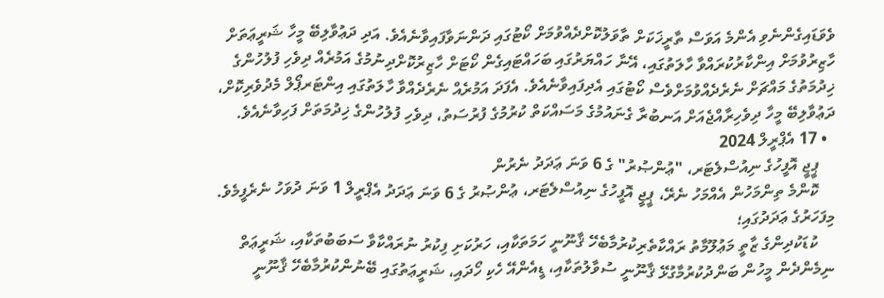ވެވަޑައިގެންނެވި އެންމެ އަވަސް ތާރީޚަކަށް ތާވަލުކޮށްދެއްވުމަށް ކޯޓުގައި ދަންނަވާފައިވާނެއެވެ. އަދި ދަޢުވާލިބޭ މީހާ ޝަރީޢަތަށް ހާޒިރުވުމަށް އިންކާރުކުރައްވާ ހާލަތުގައި، އޭނާ ހައްޔަރުގައި ބަހައްޓައިގެން ކޯޓަށް ހާޒިރުކޮށްދިނުމުގެ އަމުރެއް ދިވެހި ފުލުހުންގެ ޚިދުމަތުގެ މައްޗަށް ނެރެދެއްވުމަށްވެސް ކޯޓުގައި އެދިފައިވާނެއެވެ. އެފަދަ އަމުރެއް ނެރެދެއްވާ ހާލަތުގައި އިންޓަރޕޯލް މެދުވެރިކޮށް، ދަޢުވާލިބޭ މީހާ ދިވެހިރާއްޖެއަށް އަނބުރާ ގެނައުމުގެ މަސައްކަތް ކުރުމުގެ ފުރުސަތު، ދިވެހި ފުލުހުންގެ ޚިދުމަތަށް ފަހިވާނެއެވެ.
  • 17 އެޕްރީލް 2024
    ޕީޖީ އޮފީހުގެ ނިއުސްލެޓަރ، "ޢުންޞުރު" ގެ 6 ވަނަ ޢަދަދު ނެރުން
    ކޮންމެ ތިންމަހުން އެއްމަހު ނެރޭ، ޕީޖީ އޮފީހުގެ ނިއުސްލެޓަރ، ޢުންޞުރު ގެ 6 ވަނަ ޢަދަދު އެޕްރީލް 1 ވަނަ ދުވަހު ނެރެފީމެވެ. މިފަހަރުގެ ޢަދަދުގައި؛
    ކުޑަކުދިންގެ ޒާތީ މަޢުލޫމާތު ރައްކާތެރިކުރުމާބެހޭ ޤާނޫނީ ހަމަތަކާއި، ހަރުކަށި ފިކުރު ނުރައްކާވާ ސަބަބުތަކާއި، ޝަރީޢަތް ނިމެންދެން މީހުން ބަންދުކުރުމާގުޅޭ ޤާނޫނީ ސުވާލުތަކާއި، ޑީއެންއޭ ހެކި ހޯދައި، ޝަރީޢަތުގައި ބޭނުންކުރުމާބެހޭ ޤާނޫނީ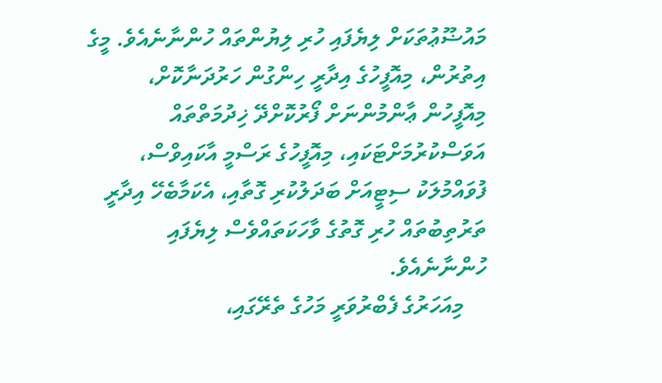މައުޟޫޢުތަކަށް ލިޔެފައި ހުރި ލިޔުންތައް ހުންނާނެއެވެ. މީގެ އިތުރުން، މިއޮފީހުގެ އިދާރީ ހިންގުން ހަރުދަނާކޮށް، މިއޮފީހުން ޢާންމުންނަށް ފޯރުކޮށްދޭ ޚިދުމަތްތައް އަވަސްކުރުމަށްޓަކައި، މިއޮފީހުގެ ރަސްމީ އާކައިވްސް، ފުވައްމުލަކު ސިޓީއަށް ބަދަލުކުރި ގޮތާއި، އެކަމާބެހޭ އިދާރީ ތަރުތިބުތައް ހުރި ގޮތުގެ ވާހަކަތައްވެސް ލިޔެފައި ހުންނާނެއެވެ.
    މިއަހަރުގެ ފެބްރުވަރީ މަހުގެ ތެރޭގައި،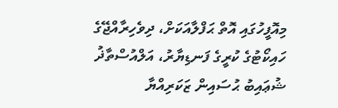މިއޮފީހުގައި އޮތް ޙަފްލާއަކަށް، ދިވެހިރާއްޖޭގެ ހައިކޯޓުގެ ކުރީގެ ފަނޑިޔާރު، އަލްއުސްތާޛު ޝުޢައިބު ޙުސައިން ޒަކަރިއްޔާ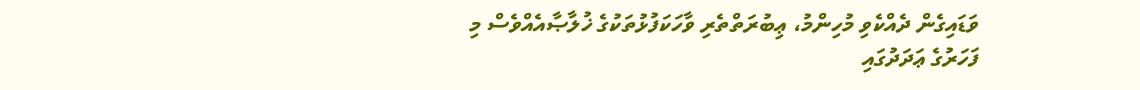ވަޑައިގެން ދެއްކެވި މުހިންމު، ޢިބުރަތްތެރި ވާހަކަފުޅުތަކުގެ ޚުލާޞާއެއްވެސް މި ފަހަރުގެ ޢަދަދުގައި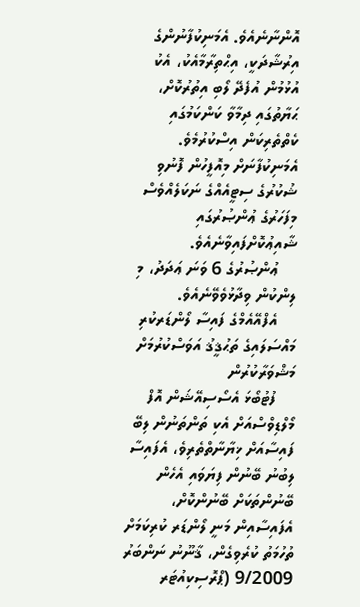އޮންނާނެއެވެ. އެމަނިކުފާނުންގެ އިރުޝާދަކީ، އިޙްތިރާމާއެކު، އެކު އުޅުމުން އުފެދޭ ލޯބި އިތުރުކޮށް، ޙަޔާތުގައި ދިމާވާ ކަންކަމުގައި ކެތްތެރިކަން އިސްކުރުމެވެ. އެމަނިކުފާނަށް މިއޮފީހުން ފޮނުވި ޝުކުރުގެ ސިޓީއެއްގެ ނަކަލެއްވެސް މިފަހަރުގެ ޢުންޞުރުގައި ޝާއިޢުކޮށްފައިވާނެއެވެ.
    ޢުންޞުރުގެ 6 ވަނަ ޢަދަދު، މި ލިންކުން ވިދާޅުވެވޭނެއެވެ.
    އެފްއޭއެމްގެ ފައިސާ ލޯންޑަރކުރި މައްސަލައިގެ ތަޙުޤީޤު އަވަސްކުރުމަށް މަޝްވަރާކުރުން
    ފުޓުބޯޅަ އެސޯސިއޭޝަން އޮފް މޯލްޑިވްސްއަށް އެކި ތަންތަނުން ލިބޭ ފައިސާއަށް ޚިޔާނާތްތެރިވެ، އެފައިސާ ލިބުނު ބޭނުން ފިޔަވައި އެހެން ބޭނުންތަކަށް ބޭނުންކޮށް، އެފައިސާއިން މަނީ ލޯންޑަރ ކުރިކަމަށް ތުހުމަތު ކުރެވިގެން، ޤާނޫނު ނަންބަރު 9/2009 (ޕްރޮސިކިއުޓަރ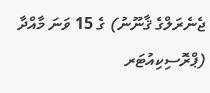ޖެނެރަލްގެ ޤާނޫނު) ގެ 15 ވަނަ މާއްދާ (ޕްރޮސިކިއުޓަރ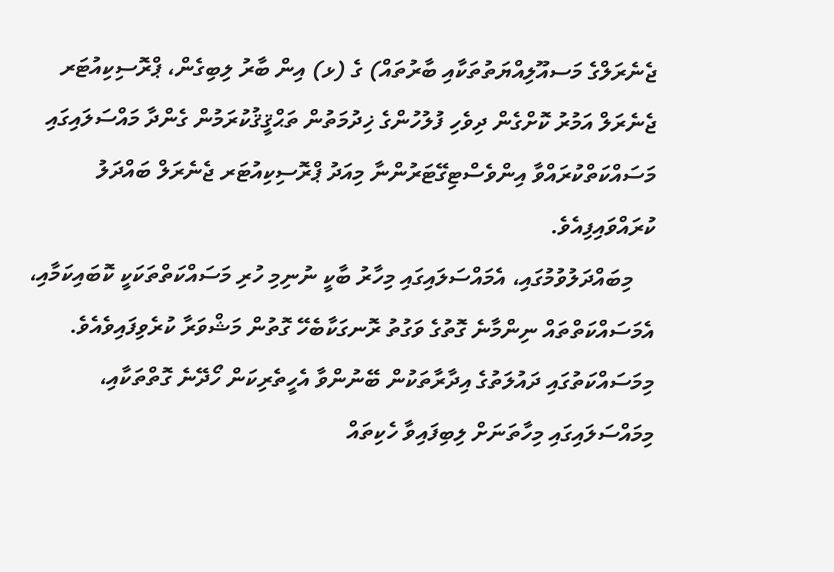ޖެނެރަލްގެ މަސއޫލިއްޔަތުތަކާއި ބާރުތައް) ގެ (ޅ) އިން ބާރު ލިބިގެން، ޕްރޮސިކިއުޓަރ ޖެނެރަލް އަމުރު ކޮށްގެން ދިވެހި ފުލުހުންގެ ޚިދުމަތުން ތަޙްޤީޤުކުރަމުން ގެންދާ މައްސަލައިގައި މަސައްކަތްކުރައްވާ އިންވެސްޓިގޭޓަރުންނާ މިއަދު ޕްރޮސިކިއުޓަރ ޖެނެރަލް ބައްދަލު ކުރައްވައިފިއެވެ.
    މިބައްދަލުވުމުގައި، އެމައްސަލައިގައި މިހާރު ބާކީ ނުނިމި ހުރި މަސައްކަތްތަކަކީ ކޮބައިކަމާއި، އެމަސައްކަތްތައް ނިންމާނެ ގޮތުގެ ވަގުތު ރޮނގަކާބެހޭ ގޮތުން މަޝްވަރާ ކުރެވިފައިވެއެވެ. މިމަސައްކަތުގައި ދައުލަތުގެ އިދާރާތަކުން ބޭނުންވާ އެހީތެރިކަން ހޯދޭނެ ގޮތްތަކާއި، މިމައްސަލައިގައި މިހާތަނަށް ލިބިފައިވާ ހެކިތައް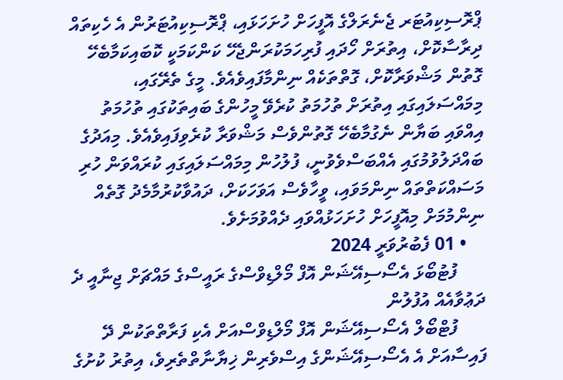ޕްރޮސިކިއުޓަރ ޖެނެރަލްގެ އޮފީހަށް ހުށަހަޅައި، ޕްރޮސިކިއުޓަރުން އެ ހެކިތައް ދިރާސާކޮށް، އިތުރަށް ހޯދައި ފުރިހަމަކުރަންޖެހޭ ކަންކަމަކީ ކޮބައިކަމާބެހޭ ގޮތުން މަޝްވަރާކޮށް، ގޮތްތަކެއް ނިންމާފައިވެއެވެ. މީގެ ތެރޭގައި، މިމައްސަލައިގައި އިތުރަށް ތުހުމަތު ކުރެވޭ މީހުންގެ ބައިތަކުގައި ތުހުމަތު އިއްވައި ބަޔާން ނެގުމާބެހޭ ގޮތުންވެސް މަޝްވަރާ ކުރެވިފައިވެއެވެ. މިއަދުގެ ބައްދަލުވުމުގައި އެއްބަސްވެވުނީ، ފުލުހުން މިމައްސަލައިގައި ކުރައްވަން ހުރި މަސައްކަތްތައް ނިންމަވައި، ވީހާވެސް އަވަހަކަށް، ދައުވާކުރުމާމެދު ގޮތެއް ނިންމުމަށް މިއޮފީހަށް ހުށަހަޅުއްވައި ދެއްވުމަށެވެ.
    • 01 ފެބުރުވަރީ 2024
      ފުޓުބޯޅަ އެސޯސިއޭޝަން އޮފް މޯލްޑިވްސްގެ ރައީސްގެ މައްޗަށް ޖިނާއީ ދެ ދަޢުވާއެއް އުފުލުން
      ފުޓްބޯލް އެސޯސިއޭޝަން އޮފް މޯލްޑިވްސްއަށް އެކި ފަރާތްތަކުން ދޭ ފައިސާއަށް އެ އެސޯސިއޭޝަންގެ އިސްވެރިން ޚިޔާނާތްތެރިވެ، އިތުރު ކުށުގެ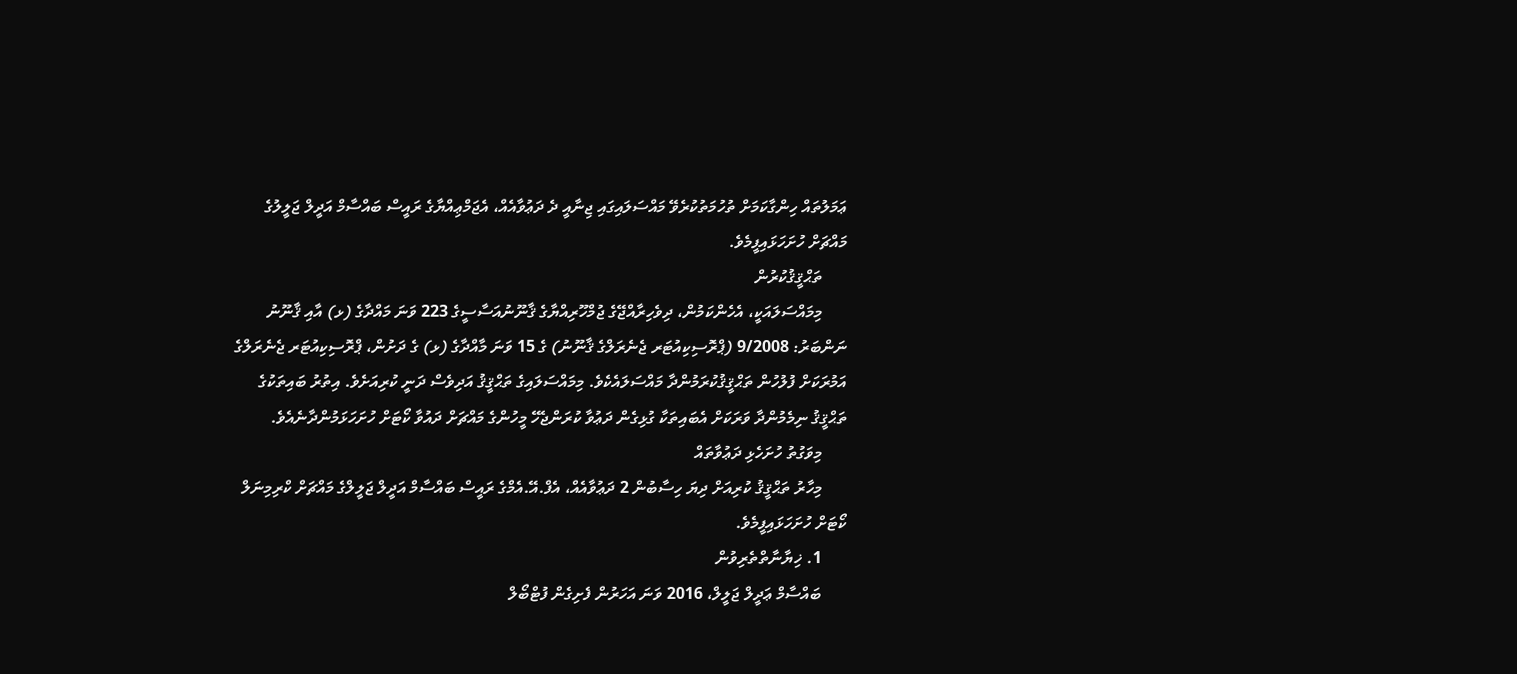ޢަމަލުތައް ހިންގާކަމަށް ތުހުމަތުކުރެވޭ މައްސަލައިގައި ޖިނާއީ ދެ ދަޢުވާއެއް، އެޖަމްޢިއްޔާގެ ރައީސް ބައްސާމް އަދީލް ޖަލީލުގެ މައްޗަށް ހުށަހަޅައިފީމެވެ.
      ތަޙްޤީޤުކުރުން
      މިމައްސަލައަކީ، އެހެންކަމުން، ދިވެހިރާއްޖޭގެ ޖުމްހޫރިއްޔާގެ ޤާނޫނުއަސާސީގެ 223 ވަނަ މައްދާގެ (ޅ) އާއި ޤާނޫނު ނަންބަރު: 9/2008 (ޕްރޮސިކިއުޓަރ ޖެނެރަލްގެ ޤާނޫނު) ގެ 15 ވަނަ މާއްދާގެ (ޅ) ގެ ދަށުން، ޕްރޮސިކިއުޓަރ ޖެނެރަލްގެ އަމުރަކަށް ފުލުހުން ތަޙްޤީޤުކުރަމުންދާ މައްސަލައެކެވެ. މިމައްސަލައިގެ ތަޙްޤީޤު އަދިވެސް ދަނީ ކުރިއަށެވެ. އިތުރު ބައިތަކުގެ ތަޙްޤީޤު ނިމެމުންދާ ވަރަކަށް އެބައިތަކާ ގުޅިގެން ދަޢުވާ ކުރަންޖެހޭ މީހުންގެ މައްޗަށް ދައުވާ ކޯޓަށް ހުށަހަޅަމުންދާނެއެވެ.
      މިވަގުތު ހުށަހެޅި ދަޢުވާތައް
      މިހާރު ތަޙްޤީޤު ކުރިއަށް ދިޔަ ހިސާބުން 2 ދަޢުވާއެއް، އެފް.އޭ.އެމްގެ ރައީސް ބައްސާމް އަދީލް ޖަލީލްގެ މައްޗަށް ކްރިމިނަލް ކޯޓަށް ހުށަހަޅައިފީމެވެ.
      1. ޚިޔާނާތްތެރިވުން
      ބައްސާމް ޢަދީލް ޖަލީލް، 2016 ވަނަ އަހަރުން ފެށިގެން ފުޓްބޯލް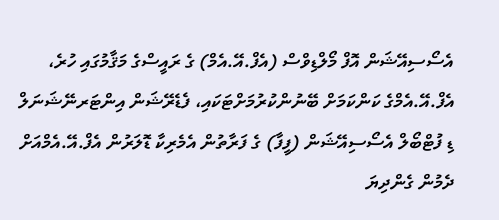އެސޯސިއޭޝަން އޮފް މޯލްޑިވްސް (އެފް.އޭ.އެމް) ގެ ރައީސްގެ މަޤާމުގައި ހުރެ، އެފް.އޭ.އެމްގެ ކަންކަމަށް ބޭނުންކުރުމަށްޓަކައި، ފެޑެރޭޝަން އިންޓަރނޭޝަނަލް ޑި ފުޓްބޯލް އެސޯސިއޭޝަން (ފީފާ) ގެ ފަރާތުން އެމެރިކާ ޑޮލަރުން އެފް.އޭ.އެމްއަށް ދެމުން ގެންދިޔަ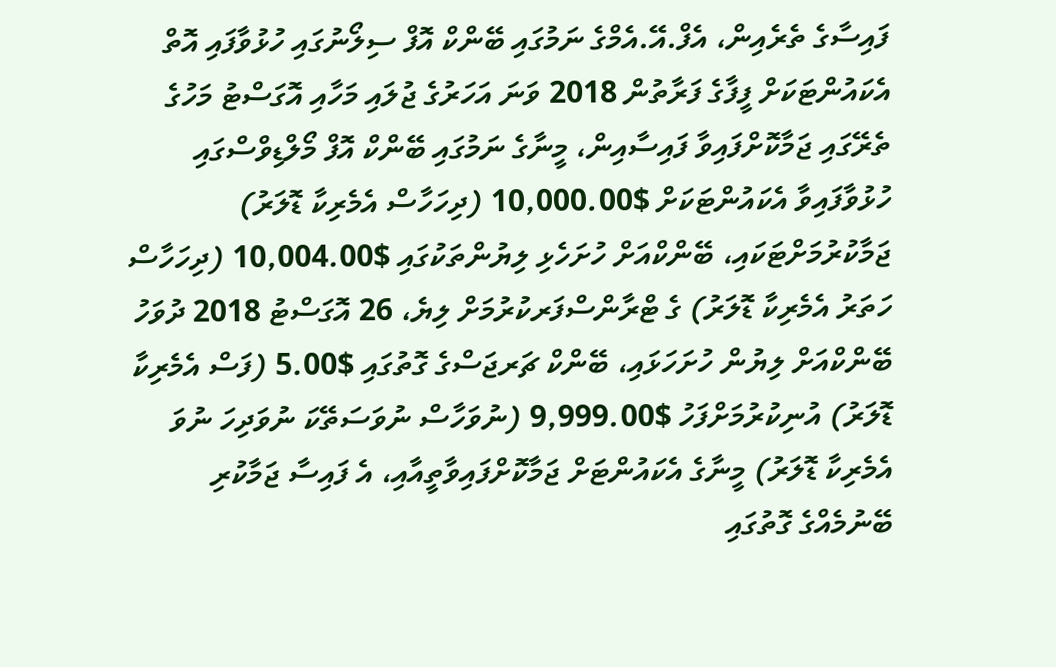ފައިސާގެ ތެރެއިން، އެފް.އޭ.އެމްގެ ނަމުގައި ބޭންކް އޮފް ސިލޯނުގައި ހުޅުވާފައި އޮތް އެކައުންޓަކަށް ފީފާގެ ފަރާތުން 2018 ވަނަ އަހަރުގެ ޖުލައި މަހާއި އޮގަސްޓު މަހުގެ ތެރޭގައި ޖަމާކޮށްފައިވާ ފައިސާއިން، މީނާގެ ނަމުގައި ބޭންކް އޮފް މޯލްޑިވްސްގައި ހުޅުވާފައިވާ އެކައުންޓަކަށް $10,000.00 (ދިހަހާސް އެމެރިކާ ޑޮލަރު) ޖަމާކުރުމަށްޓަކައި، ބޭންކްއަށް ހުށަހެޅި ލިޔުންތަކުގައި $10,004.00 (ދިހަހާސް ހަތަރު އެމެރިކާ ޑޮލަރު) ގެ ޓްރާންސްފަރކުރުމަށް ލިޔެ، 26 އޮގަސްޓު 2018 ދުވަހު ބޭންކްއަށް ލިޔުން ހުށަހަޅައި، ބޭންކް ޗަރޖަސްގެ ގޮތުގައި $5.00 (ފަސް އެމެރިކާ ޑޮލަރު) އުނިކުރުމަށްފަހު $9,999.00 (ނުވަހާސް ނުވަސަތޭކަ ނުވަދިހަ ނުވަ އެމެރިކާ ޑޮލަރު) މީނާގެ އެކައުންޓަށް ޖަމާކޮށްފައިވާތީއާއި، އެ ފައިސާ ޖަމާކުރި ބޭނުމެއްގެ ގޮތުގައި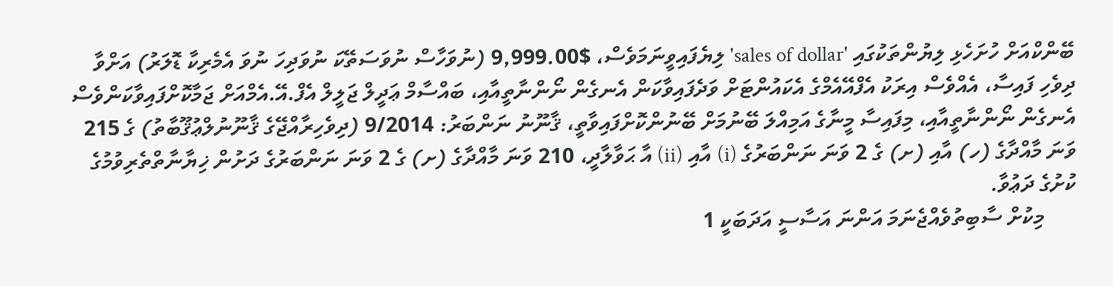ބޭންކްއަށް ހުށަހެޅި ލިޔުންތަކުގައި 'sales of dollar' ލިޔެފައިވީނަމަވެސް، $9,999.00 (ނުވަހާސް ނުވަސަތޭކަ ނުވަދިހަ ނުވަ އެމެރިކާ ޑޮލަރު) އަށްވާ ދިވެހި ފައިސާ، އެއްވެސް އިރަކު އެފްއޭއެމްގެ އެކައުންޓަށް ވަދެފައިވާކަން އެނގެން ނޯންނާތީއާއި، ބައްސާމް ޢަދީލް ޖަލީލް އެފް.އޭ.އެމްއަށް ޖަމާކޮށްފައިވާކަންވެސް އެނގެން ނޯންނާތީއާއި، މިފައިސާ މީނާގެ އަމިއްލަ ބޭނުމަށް ބޭނުންކޮށްފައިވާތީ، ޤާނޫނު ނަންބަރު: 9/2014 (ދިވެހިރާއްޖޭގެ ޤާނޫނުލްޢުޤޫބާތު) ގެ 215 ވަނަ މާއްދާގެ (ހ) އާއި (ށ) ގެ 2 ވަނަ ނަންބަރުގެ (i) އާއި (ii) އާ ޙަވާލާދީ، 210 ވަނަ މާއްދާގެ (ށ) ގެ 2 ވަނަ ނަންބަރުގެ ދަށުން ޚިޔާނާތްތެރިވުމުގެ ކުށުގެ ދަޢުވާ.
      މިކުށް ސާބިތުވެއްޖެނަމަ އަންނަ އަސާސީ އަދަބަކީ 1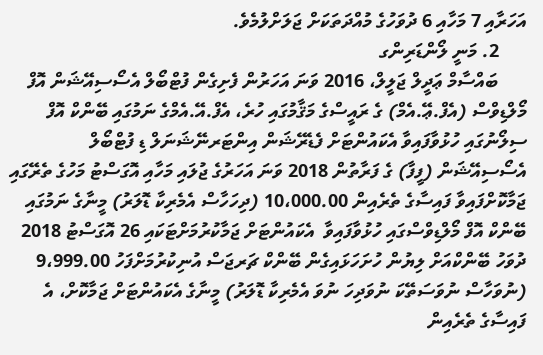އަހަރާއި 7 މަހާއި 6 ދުވަހުގެ މުއްދަތަކަށް ޖަލަށްލުމެވެ.
      2. މަނީ ލޯންޑަރިންގ
      ބައްސާމް ޢަދީލް ޖަލީލް، 2016 ވަނަ އަހަރުން ފެށިގެން ފުޓްބޯލް އެސޯސިއޭޝަން އޮފް މޯލްޑިވްސް (އެފް.ޢޭ.އެމް) ގެ ރައީސްގެ މަޤާމުގައި ހުރެ، އެފް.އޭ.އެމްގެ ނަމުގައި ބޭންކް އޮފް ސިލޯނުގައި ހުޅުވާފައިވާ އެކައުންޓަށް ފެޑެރޭޝަން އިންޓަރނޭޝަނަލް ޑި ފުޓްބޯލް އެސޯސިއޭޝަން (ފީފާ) ގެ ފަރާތުން 2018 ވަނަ އަހަރުގެ ޖުލައި މަހާއި އޮގަސްޓު މަހުގެ ތެރޭގައި ޖަމާކޮށްފައިވާ ފައިސާގެ ތެރެއިން 10،000.00 (ދިހަހާސް އެމެރިކާ ޑޮލަރު) މީނާގެ ނަމުގައި ބޭންކް އޮފް މޯލްޑިވްސްގައި ހުޅުވާފައިވާ  އެކައުންޓަށް ޖަމާކުރުމަށްޓަކައި 26 އޮގަސްޓު 2018 ދުވަހު ބޭންކްއަށް ލިޔުން ހުށަހަޅައިގެން ބޭންކް ޗަރޖަސް އުނިކުރުމަށްފަހު 9،999.00 (ނުވަހާސް ނުވަސަތޭކަ ނުވަދިހަ ނުވަ އެމެރިކާ ޑޮލަރު) މީނާގެ އެކައުންޓަށް ޖަމާކޮށް، އެ ފައިސާގެ ތެރެއިން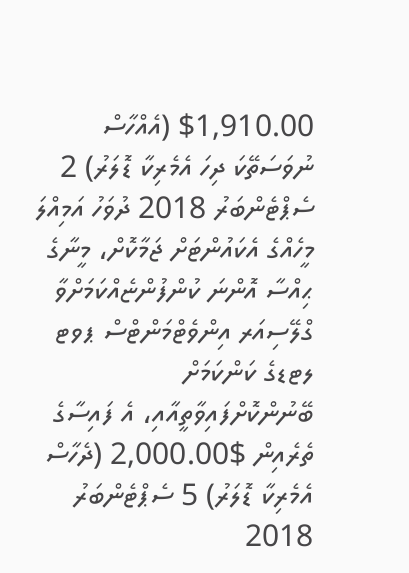$1,910.00 (އެއްހާސް ނުވަސަތޭކަ ދިހަ އެމެރިކާ ޑޮލަރު) 2 ސެޕްޓެންބަރު 2018 ދުވަހު އަމިއްލަ މީހެއްގެ އެކައުންޓަށް ޖަމާކޮށް، މީނާގެ ޙިއްސާ އޮންނަ ކުންފުންޏެއްކަމަށްވާ ގްލޭސިއަރ އިންވެޓްމަންޓްސް ޕވޓ ލޓޑގެ ކަންކަމަށް ބޭނުންކޮށްފައިވާތީއާއި، އެ ފައިސާގެ ތެރެއިން $2,000.00 (ދެހާސް އެމެރިކާ ޑޮލަރު) 5 ސެޕްޓެންބަރު 2018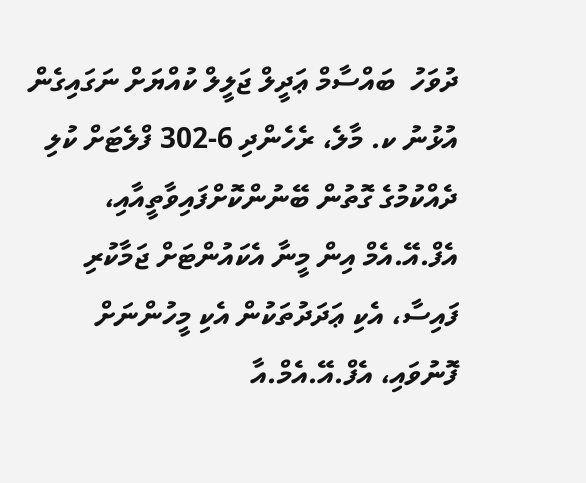ދުވަހު  ބައްސާމް ޢަދީލް ޖަލީލް ކުއްޔަށް ނަގައިގެން އުޅުނު ކ. މާލެ، ރެހެންދި 6-302 ފްލެޓަށް ކުލި ދެއްކުމުގެ ގޮތުން ބޭނުންކޮށްފައިވާތީއާއި، އެފް.އޭ.އެމް އިން މީނާ އެކައުންޓަށް ޖަމާކުރި ފައިސާ، އެކި ޢަދަދުތަކުން އެކި މީހުންނަށް ފޮނުވައި، އެފް.އޭ.އެމް.އާ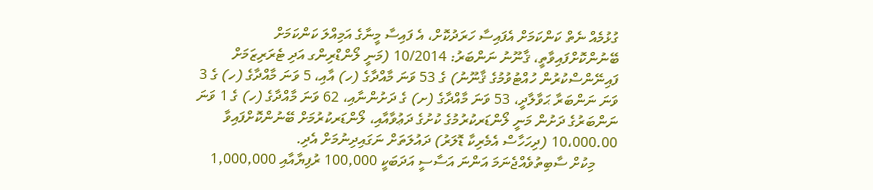ގުޅުމެއް ނެތް ކަންކަމަށް އެފައިސާ ހަރަދުކޮށް، އެ ފައިސާ މީނާގެ އަމިއްލަ ކަންކަމަށް ބޭނުންކޮށްފައިވާތީ، ޤާނޫނު ނަންބަރު: 10/2014 (މަނީ ލޯންޑްރިންގ އަދި ޓެރަރިޒަމަށް ފައިނޭންސްކުރުން ހުއްޓުވުމުގެ ޤާނޫނު) ގެ 53 ވަނަ މާއްދާގެ (ހ) އާއި، 5 ވަނަ މާއްދާގެ (ހ) ގެ 3 ވަނަ ނަންބަރާ ޙަވާލާދީ، 53 ވަނަ މާއްދާގެ (ށ) ގެ ދަށުންނާއި، 62 ވަނަ މާއްދާގެ (ހ) ގެ 1 ވަނަ ނަންބަރުގެ ދަށުން މަނީ ލޯންޑަރކުރުމުގެ ކުށުގެ ދަޢުވާއާއި، ލޯންޑަރކުރުމަށް ބޭނުންކޮށްފައިވާ 10،000.00 (ދިހަހާސް އެމެރިކާ ޑޮލަރު) ދައުލަތަށް ނަގައިދިނުމަށް އެދި.
      މިކުށް ސާބިތުވެއްޖެނަމަ އަންނަ އަސާސީ އަދަބަކީ 100,000 ރުފިޔާއާއި 1,000,000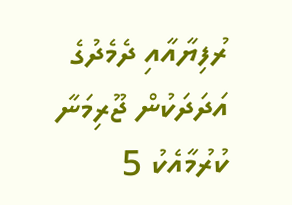ރުފިޔާއާއި ދެމެދުގެ އަދަދަކުން ޖޫރިމަނާ ކުރުމާއެކު 5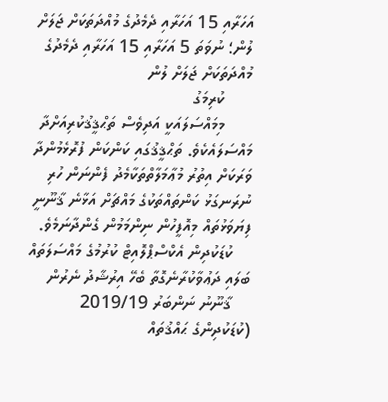އަހަރާއި 15 އަހަރާއި ދެމެދުގެ މުއްދަތަކަށް ޖަލަށް ލުން؛ ނުވަތަ 5 އަހަރާއި 15 އަހަރާއި ދެމެދުގެ މުއްދަތަކަށް ޖަލަށް ލުން
      ކުރިމަގު
      މިމައްސަލައަކީ އަދިވެސް ތަޙްޤީޤުކުރިއަށްދާ މައްސަލައެކެވެ. ތަޙްޤީޤުގައި ކަންކަން ފުރޮޅެމުންދާ ވަރަކަށް އިތުރު މުޢާމަލާތްތަކާމެދު ފެންނަން ހުރި ނުރަނގަޅު ކަންތައްތަކުގެ މައްޗަށް އަޅާނެ ޤާނޫނީ ފިޔަވަޅުތައް މިއޮފީހުން ނިންމަމުން ގެންދާނަމެވެ.
    ކުޑަކުދިން އެކްސްޕްލޮއިޓް ކުރުމުގެ މައްސަލަތައް ބަލައި ދަޢުވާކުރާނެގޮތާ ބެހޭ އިރުޝާދު ނެރުން
    ޤާނޫނު ނަންބަރު 2019/19 (ކުޑަކުދިންގެ ޙައްޤުތައް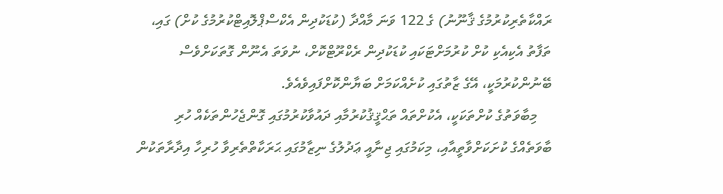ރައްކާތެރިކުރުމުގެ ޤާނޫނު) ގެ 122 ވަނަ މާއްދާ (ކުޑަކުދިން އެކްސްޕްލޮއިޓްކުރުމުގެ ކުށް) ގައި، ތަފާތު އެކިއެކި ކުށް ކުރުމަށްޓަކައި ކުޑަކުދިން ރެކްރޫޓްކޮށް، ނުވަތަ އެނޫން ގޮތަކަށްވެސް ބޭނުންކުރުމަކީ، އޭގެ ޒާތުގައި ކުށެއްކަމަށް ބަޔާންކޮށްފައިވެއެވެ.
    މިބާވަތުގެ ކުށްތަކަކީ، އެކުށްތައް ތަޙްޤީޤުކުރުމާއި ދައުވާކުރުމުގައި ގޮންޖެހުންތަކެއް ހުރި ބާވަތެއްގެ ކުށަކަށްވާތީއާއި، މިކަމުގައި ޖިނާއީ ޢަދުލުގެ ނިޒާމުގައި ޙަރަކާތްތެރިވާ ހުރިހާ އިދާރާތަކުން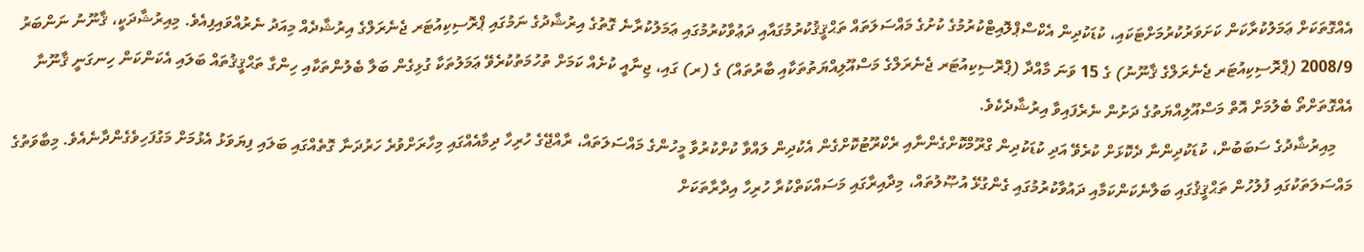އެއްގޮތަކަށް ޢަމަލުކުރާކަން ކަށަވަރުކުރުމަށްޓަކައި، ކުޑަކުދިން އެކްސްޕްލޮއިޓްކުރުމުގެ ކުށުގެ މައްސަލަތައް ތަޙްޤީޤުކުރުމުގައާއި ދަޢުވާކުރުމުގައި ޢަމަލުކުރާނެ ގޮތުގެ އިރުޝާދުގެ ނަމުގައި ޕްރޮސިކިއުޓަރ ޖެނެރަލްގެ އިރުޝާދެއް މިއަދު ނެރުއްވައިފިއެވެ. މިއިރުޝާދަކީ، ޤާނޫނު ނަންބަރު 2008/9 (ޕްރޮސިކިއުޓަރ ޖެނެރަލްގެ ޤާނޫނު) ގެ 15 ވަނަ މާއްދާ (ޕްރޮސިކިއުޓަރ ޖެނެރަލްގެ މަސްއޫލިއްޔަތުތަކާއި ބާރުތައް) ގެ (ރ) ގައި، ޖިނާއީ ކުށެއް ކަމަށް ތުހުމަތުކުރެވޭ ޢަމަލުތަކާ ގުޅިގެން ބަލާ ބެލުންތަކާއި ހިންގާ ތަޙްޤީޤުތައް ބަލައި އެކަންކަން ހިނގަނީ ޤާނޫނާ އެއްގޮތަށްތޯ ބެލުމަށް އޮތް މަސްއޫލިއްޔަތުގެ ދަށުން ނެރެފައިވާ އިރުޝާދެކެވެ.
    މިއިރުޝާދުގެ ސަބަބުން، ކުޑަކުދިންނާ ދެކޮޅަށް ކުރެވޭ އަދި ކުޑަކުދިން ގްރޫމްކޮށްގެންނާއި ރެކްރޫޓުކޮށްގެން އެކުދިން ލައްވާ ކުށްކުރުވާ މީހުންގެ މައްސަލަތައް، ރާއްޖޭގެ ހުރިހާ ދިމާއެއްގައި މިހާރަށްވުރެ ހަރުދަނާ ގޮތެއްގައި ބަލައި ފިޔަވަޅު އެޅުމަށް މަގުފަހިވެގެންދާނެއެވެ. މިބާވަތުގެ މައްސަލަތަކުގައި ފުލުހުން ތަޙްޤީޤުގައި ބަލާނެކަންކަމާއި ދައުވާކުރުމުގައި ގެންގުޅޭ އުޞޫލުތައް، މިދާއިރާގައި މަސައްކަތްކުރާ ހުރިހާ އިދާރާތަކަށް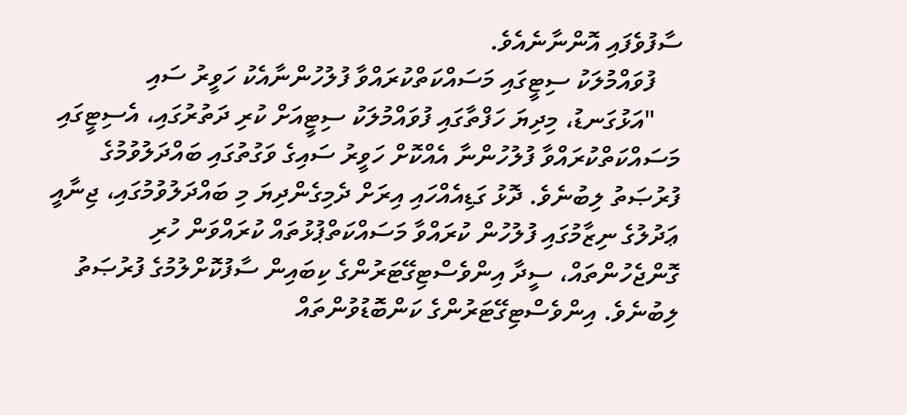ސާފުވެފައި އޮންނާނެއެވެ.
    ފުވައްމުލަކު ސިޓީގައި މަސައްކަތްކުރައްވާ ފުލުހުންނާއެކު ހަވީރު ސައި
    "އަޅުގަނޑު، މިދިޔަ ހަފްތާގައި ފުވައްމުލަކު ސިޓީއަށް ކުރި ދަތުރުގައި، އެސިޓީގައި މަސައްކަތްކުރައްވާ ފުލުހުންނާ އެއްކޮށް ހަވީރު ސައިގެ ވަގުތުގައި ބައްދަލުވުމުގެ ފުރުޞަތު ލިބުނެވެ. ދޮޅު ގަޑިއެއްހައި އިރަށް ދެމިގެންދިޔަ މި ބައްދަލުވުމުގައި، ޖިނާއީ ޢަދުލުގެ ނިޒާމުގައި ފުލުހުން ކުރައްވާ މަސައްކަތްޕުޅުތައް ކުރައްވަން ހުރި ގޮންޖެހުންތައް، ސީދާ އިންވެސްޓިގޭޓަރުންގެ ކިބައިން ސާފުކޮށްލުމުގެ ފުރުޞަތު ލިބުނެވެ. އިންވެސްޓިގޭޓަރުންގެ ކަންބޮޑުވުންތައް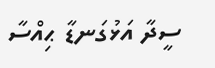ސީދާ އަޅުގަނޑާ ޙިއްސާ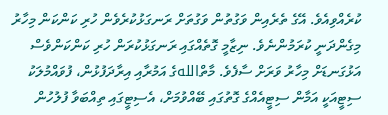ކުރެއްވިއެވެ. އޭގެ ތެރެއިން ވަގުތުން ވަގުތަށް ރަނގަޅުކުރެވެން ހުރި ކަންކަން މިހާރު މިގެންދަނީ ކުރަމުންނެވެ. ނިޒާމީ ގޮތެއްގައި ރަނގަޅުކުރަން ހުރި ކަންކަންވެސް އަޅުގަނޑަށް މިހާރު ވަރަށް ސާފެވެ. މާތްاللهގެ އަމުރާއި އިރާދަފުޅުން، ފުވައްމުލަކު ސިޓީއަކީ އަމާން ސިޓީއެއްގެ ގޮތުގައި ބޭއްވުމަށް، އެސިޓީގައި ތިއްބަވާ ފުލުހުން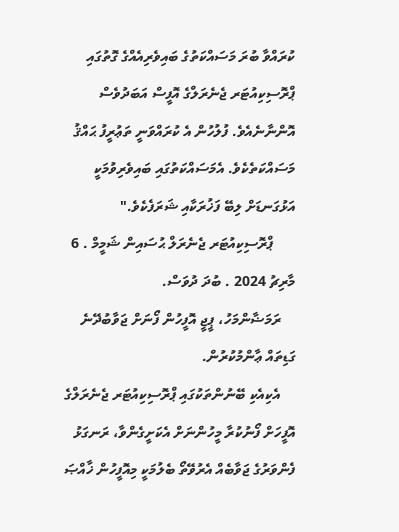ކުރައްވާ ބުރަ މަސައްކަތުގެ ބައިވެރިއެއްގެ ގޮތުގައި ޕްރޮސިކިއުޓަރ ޖެނެރަލްގެ އޮފީސް އަބަދުވެސް އޮންނާނެއެވެ. ފުލުހުން އެ ކުރައްވަނީ ތަޢުރީފު ޙައްޤު މަސައްކަތެކެވެ. އެމަސައްކަތުގައި ބައިވެރިވުމަކީ އަޅުގަނޑަށް ލިބޭ ފަޚުރަކާއި ޝަރަފެކެވެ."
      ޕްރޮސިކިއުޓަރ ޖެނެރަލް ޙުސައިން ޝަމީމް . 6 މާރިޗު 2024 . ބުދަ ދުވަސް.
    ރަމަޟާންމަހު، ޕީޖީ އޮފީހުން ފޯނަށް ޖަވާބުދޭނެ ގަޑިތައް ޢާންމުކުރުން.
    އެކިއެކި ބޭނުންތަކުގައި ޕްރޮސިކިއުޓަރ ޖެނެރަލްގެ އޮފީހަށް ފޯނުކުރާ މީހުންނަށް އެކަށީގެންވާ، ރަނގަޅު ފެންވަރުގެ ޖަވާބެއް އެރުވޭތޯ ބެލުމަކީ މިއޮފީހުން ޚާއްޞަ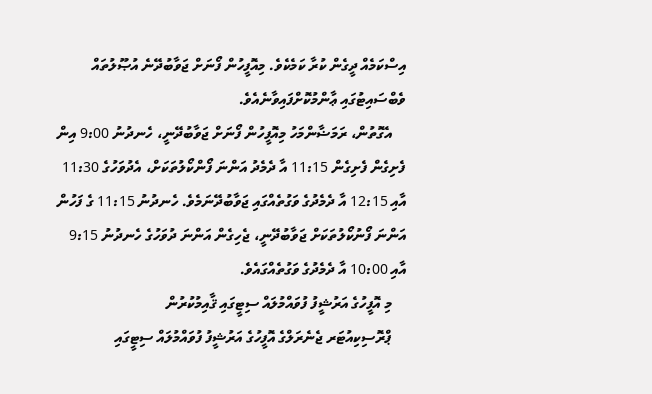އިސްކަމެއް ދީގެން ކުރާ ކަމެކެވެ. މިއޮފީހުން ފޯނަށް ޖަވާބުދޭނެ އުޞޫލުތައް ވެބްސައިޓުގައި ޢާންމުކޮށްފައިވާނެއެވެ.
    އެގޮތުން، ރަމަޟާންމަހު މިއޮފީހުން ފޯނަށް ޖަވާބުދޭނީ، ހެނދުނު 9:00 އިން ފެށިގެން ފެށިގެން 11:15 އާ ދެމެދު އަންނަ ފޯންކޯލުތަކަށް، އެދުވަހުގެ 11:30 އާއި 12:15 އާ ދެމެދުގެ ވަގުތެއްގައި ޖަވާބުދޭނަމެވެ. ހެނދުނު 11:15 ގެ ފަހުން އަންނަ ފޯނުކޯލުތަކަށް ޖަވާބުދޭނީ، ޖެހިގެން އަންނަ ދުވަހުގެ ހެނދުނު 9:15 އާއި 10:00 އާ ދެމެދުގެ ވަގުތެއްގައެވެ.
    މި އޮފީހުގެ އަރުޝީފު ފުވައްމުލައް ސިޓީގައި ޤާއިމުކުރުން
    ޕްރޮސިކިއުޓަރ ޖެނެރަލްގެ އޮފީހުގެ އަރުޝީފު ފުވައްމުލައް ސިޓީގައި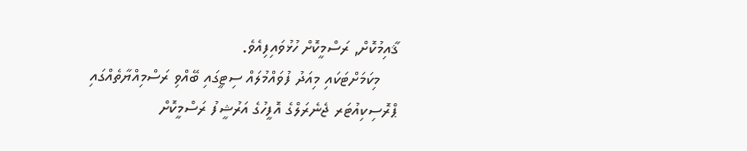ޤާއިމުކޮށް, ރަސްމީކޮށް ހުޅުވައިފިއެވެ.
    މިކަމަށްޓަކައި މިއަދު ފުވައްމުލައް ސިޓީގައި ބޭއްވި ރަސްމިއްޔާތެއްގައި ޕްރޮސިކިއުޓަރ ޖެނެރަލްގެ އޮފީހުގެ އަރުޝީފު ރަސްމީކޮށް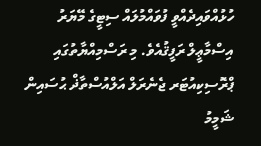ހުޅުއްވައިދެއްވީ ފުވައްމުލައް ސިޓީގެ މޭޔަރު އިސްމާޢީލް ރަފީޤުއެވެ. މި ރަސްމިއްޔާތުގައި ޕްރޮސިކިއުޓަރ ޖެނެރަލް އަލްއުސްތާޛް ޙުސައިން ޝަމީމު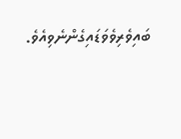ބައިވެރިވެވަޑައިގެންނެވިއެވެ.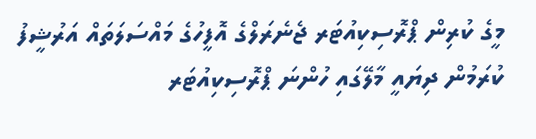މީގެ ކުރިން ޕްރޮސިކިއުޓަރ ޖެނެރަލްގެ އޮފީހުގެ މައްސަލަތައް އަރުޝީފު ކުރަމުން ދިޔައީ މާލޭގައި ހުންނަ ޕްރޮސިކިއުޓަރ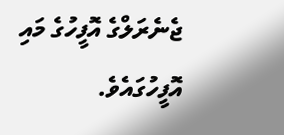ޖެނެރަލްގެ އޮފީހުގެ މައި އޮފީހުގައެވެ.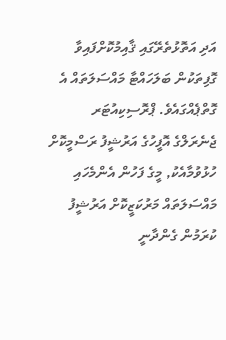އަދި އަތޮޅުތެރޭގައި ޤާއިމުކޮށްފައިވާ ގޮފިތަކުން ބަލަހައްޓާ މައްސަލަތައް އެ ގޮތްޕެއްގައެވެ. ޕްރޮސިކިއުޓަރ ޖެނެރަލްގެ އޮފީހުގެ އަރުޝީފު ރަސްމީކޮށް ހުޅުވުމާއެކު, މީގެ ފަހުން އެންމެހައި މައްސަލަތައް މަރުކަޒީކޮށް އަރުޝީފު ކުރަމުން ގެންދާނީ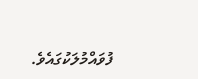ފުވައްމުލަކުގައެވެ.